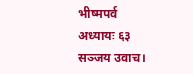भीष्मपर्व
अध्यायः ६३
सञ्जय उवाच।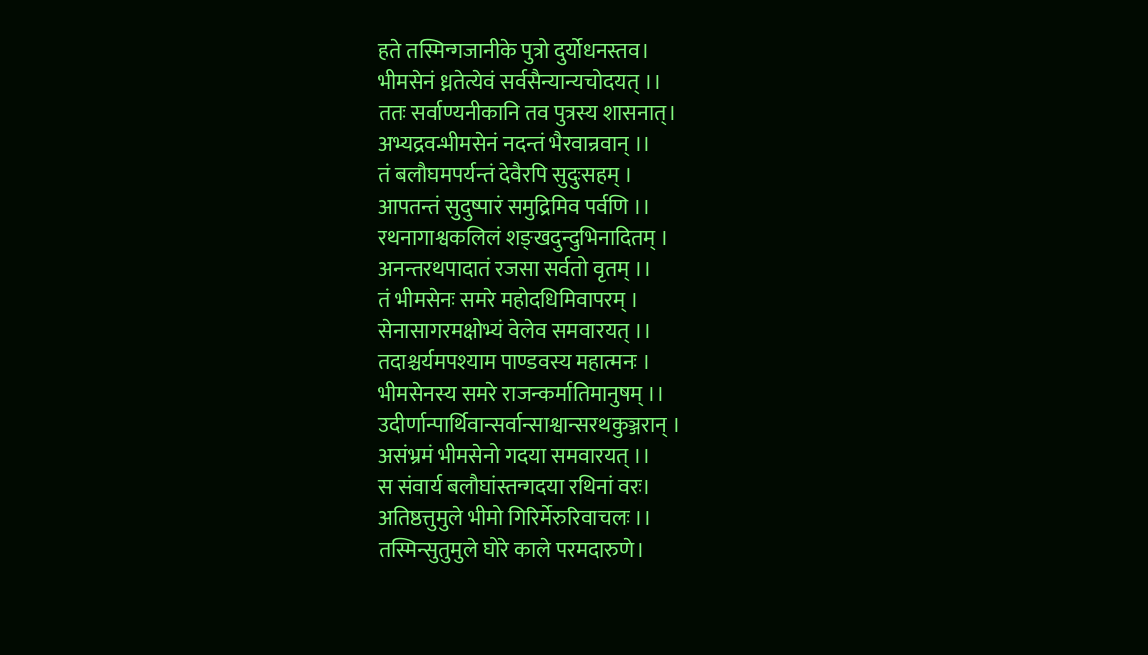हते तस्मिन्गजानीके पुत्रो दुर्योधनस्तव।
भीमसेनं ध्नतेत्येवं सर्वसैन्यान्यचोदयत् ।।
ततः सर्वाण्यनीकानि तव पुत्रस्य शासनात्।
अभ्यद्रवन्भीमसेनं नदन्तं भैरवान्रवान् ।।
तं बलौघमपर्यन्तं देवैरपि सुदुःसहम् ।
आपतन्तं सुदुष्पारं समुद्रिमिव पर्वणि ।।
रथनागाश्वकलिलं शङ्खदुन्दुभिनादितम् ।
अनन्तरथपादातं रजसा सर्वतो वृतम् ।।
तं भीमसेनः समरे महोदधिमिवापरम् ।
सेनासागरमक्षोभ्यं वेलेव समवारयत् ।।
तदाश्चर्यमपश्याम पाण्डवस्य महात्मनः ।
भीमसेनस्य समरे राजन्कर्मातिमानुषम् ।।
उदीर्णान्पार्थिवान्सर्वान्साश्वान्सरथकुञ्जरान् ।
असंभ्रमं भीमसेनो गदया समवारयत् ।।
स संवार्य बलौघांस्तन्गदया रथिनां वरः।
अतिष्ठत्तुमुले भीमो गिरिर्मेरुरिवाचलः ।।
तस्मिन्सुतुमुले घोरे काले परमदारुणे।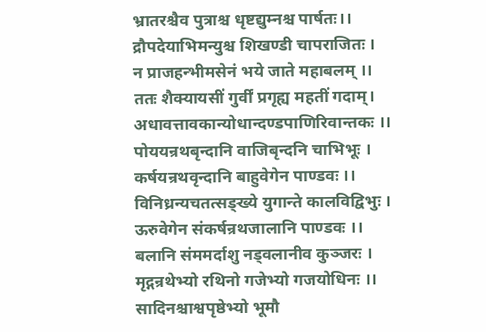भ्रातरश्चैव पुत्राश्च धृष्टद्युम्नश्च पार्षतः।।
द्रौपदेयाभिमन्युश्च शिखण्डी चापराजितः ।
न प्राजहन्भीमसेनं भये जाते महाबलम् ।।
ततः शैक्यायसीं गुर्वीं प्रगृह्य महतीं गदाम्।
अधावत्तावकान्योधान्दण्डपाणिरिवान्तकः ।।
पोययन्रथबृन्दानि वाजिबृन्दनि चाभिभूः ।
कर्षयन्रथवृन्दानि बाहुवेगेन पाण्डवः ।।
विनिध्रन्यचतत्सङ्ख्ये युगान्ते कालविद्विभुः ।
ऊरुवेगेन संकर्षन्रथजालानि पाण्डवः ।।
बलानि संममर्दाशु नड्वलानीव कुञ्जरः ।
मृद्गन्रथेभ्यो रथिनो गजेभ्यो गजयोधिनः ।।
सादिनश्चाश्वपृष्ठेभ्यो भूमौ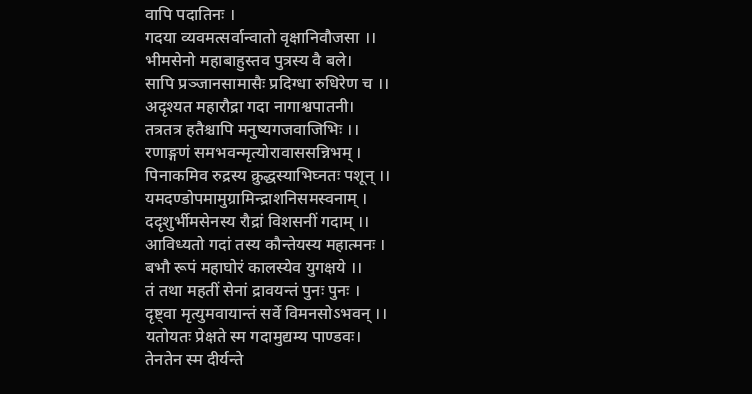वापि पदातिनः ।
गदया व्यवमत्सर्वान्वातो वृक्षानिवौजसा ।।
भीमसेनो महाबाहुस्तव पुत्रस्य वै बले।
सापि प्रञ्जानसामासैः प्रदिग्धा रुधिरेण च ।।
अदृश्यत महारौद्रा गदा नागाश्वपातनी।
तत्रतत्र हतैश्चापि मनुष्यगजवाजिभिः ।।
रणाङ्गणं समभवन्मृत्योरावाससन्निभम् ।
पिनाकमिव रुद्रस्य क्रुद्धस्याभिघ्नतः पशून् ।।
यमदण्डोपमामुग्रामिन्द्राशनिसमस्वनाम् ।
ददृशुर्भीमसेनस्य रौद्रां विशसनीं गदाम् ।।
आविध्यतो गदां तस्य कौन्तेयस्य महात्मनः ।
बभौ रूपं महाघोरं कालस्येव युगक्षये ।।
तं तथा महतीं सेनां द्रावयन्तं पुनः पुनः ।
दृष्ट्वा मृत्युमवायान्तं सर्वे विमनसोऽभवन् ।।
यतोयतः प्रेक्षते स्म गदामुद्यम्य पाण्डवः।
तेनतेन स्म दीर्यन्ते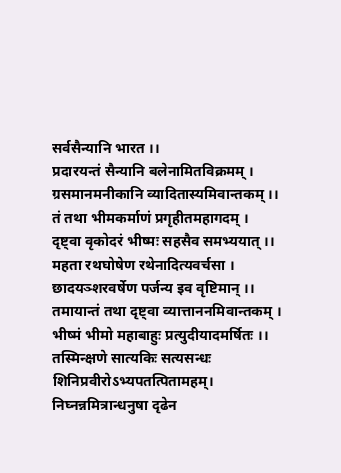सर्वसैन्यानि भारत ।।
प्रदारयन्तं सैन्यानि बलेनामितविक्रमम् ।
ग्रसमानमनीकानि व्यादितास्यमिवान्तकम् ।।
तं तथा भीमकर्माणं प्रगृहीतमहागदम् ।
दृष्ट्वा वृकोदरं भीष्मः सहसैव समभ्ययात् ।।
महता रथघोषेण रथेनादित्यवर्चसा ।
छादयञ्शरवर्षेण पर्जन्य इव वृष्टिमान् ।।
तमायान्तं तथा दृष्ट्वा व्यात्ताननमिवान्तकम् ।
भीष्मं भीमो महाबाहुः प्रत्युदीयादमर्षितः ।।
तस्मिन्क्षणे सात्यकिः सत्यसन्धः
शिनिप्रवीरोऽभ्यपतत्पितामहम्।
निघ्नन्नमित्रान्धनुषा दृढेन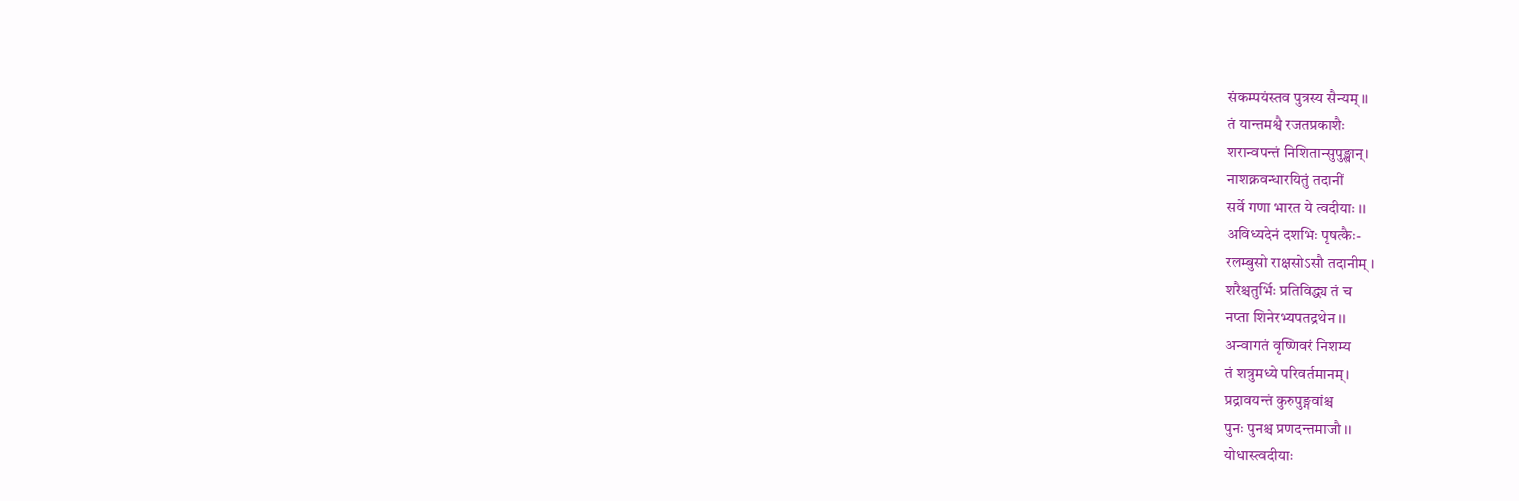संकम्पयंस्तव पुत्रस्य सैन्यम् ।।
तं यान्तमश्वै रजतप्रकाशैः
शरान्वपन्तं निशितान्सुपुङ्खान्।
नाशक्नवन्धारयितुं तदानीं
सर्वे गणा भारत ये त्वदीयाः ।।
अविध्यदेनं दशभिः पृषत्कैः-
रलम्बुसो राक्षसोऽसौ तदानीम् ।
शरैश्चतुर्भिः प्रतिविद्ध्य तं च
नप्ता शिनेरभ्यपतद्रथेन ।।
अन्वागतं वृष्णिवरं निशम्य
तं शत्रुमध्ये परिवर्तमानम्।
प्रद्रावयन्तं कुरुपुङ्गवांश्च
पुनः पुनश्च प्रणदन्तमाजौ ।।
योधास्त्वदीयाः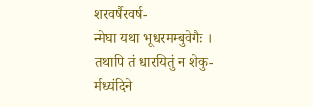शरवर्षैरवर्ष-
न्मेघा यथा भूधरमम्बुवेगैः ।
तथापि तं धारयितुं न शेकु-
र्मध्यंदिने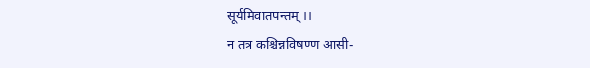सूर्यमिवातपन्तम् ।।
न तत्र कश्चिन्नविषण्ण आसी-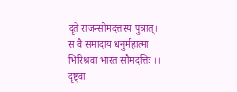दृते राजन्सोमदत्तस्य पुत्रात्।
स वै समादाय धनुर्महात्मा
भिरिश्रवा भारत सौमदत्तिः ।।
दृष्ट्वा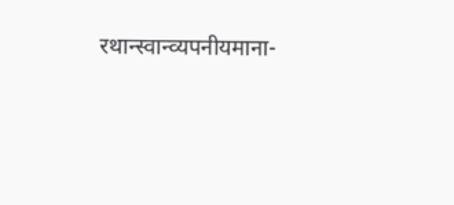रथान्स्वान्व्यपनीयमाना-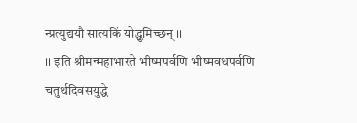न्प्रत्युद्ययौ सात्यकिं योद्धुमिच्छन् ।।
।। इति श्रीमन्महाभारते भीष्मपर्वणि भीष्मवधपर्वणि
चतुर्थदिवसयुद्धे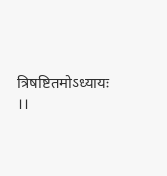त्रिषष्टितमोऽध्यायः ।।